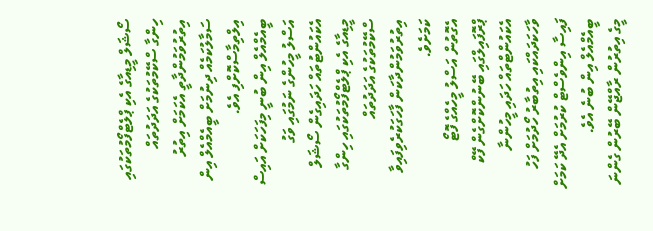ސޯޝަލް މީޑިއާގެ އެކި ޕްލެޓްފޯމުތަކުގައި ހިންގާ ސްކޭމުތަކުގެ އަދަދުތައް އިތުރުވަމުންދާތީ އެކަމަށް އިތުރު ސަމާލުކަމެއް ދިނުމަށް ބީއެމްއެލް އިން އިލްތިމާސްކޮށްފި އެވެ.
ބީއެމްއެލް އިން ބުނީ މިފަހަކަށް އައިސް އަސްލު މީހުންގެ ނަމުގައި ވަގު އެކައުންޓުތައް ހަދައިގެން ސޯޝަލް މީޑިއާގެ އެކި ޕްލެޓްފޯމުތަކުގައި ހިންގާ ސްކޭމުތަކުގެ އަދަދުތައް އިތުރުވަމުންދާކަން ފާހަގަކުރެވިފައިވާ ކަމަށެވެ.
އެގޮތުން އަސްލު މީހެއްގެ ފޮޓޯ ޕްރޮފައިލްގައި ބޭނުންކޮށްގެން ފޭކް އެކައުންޓްތައް ހަދައި މީހުންނާ ވާހަކަދައްކައި އިތުބާރު ހޯދުމަށް ފަހު ފައިސާ އިންވެސްޓް ކުރުމަށް އެދޭ ކަމަށް ބީއެމްއެލް އިން ބުނެ އެވެ.
މީގެ އިތުރުން ރާއްޖޭން ބޭރުން ގެންނަ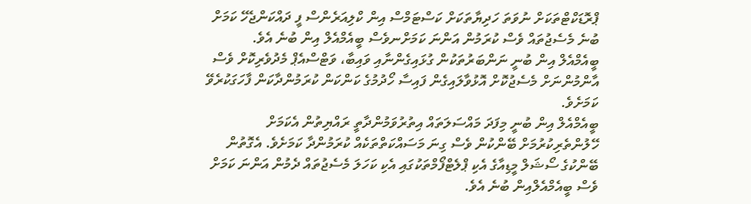ޕްރޮޑަކްޓްތަކަށް ނުވަތަ ހަދިޔާތަކަށް ކަސްޓަމްސް އިން ކްލިއަރެންސް ފީ ދައްކަންޖެހޭ ކަމަށް ބުނެ މެސެޖުތައް ވެސް ކުރަމުން އަންނަ ކަމަށްނވެސް ބީއެމްއެލް އިން ބުނެ އެވެ.
ބީއެމްއެލް އިން ބުނީ ނަންބަރުތަކުން ގުޅައިގެންނާއި ވައިބާ، ވަޓްސްއެޕް މެދުވެރިކޮށް ވެސް އާންމުންނަށް މެސެޖުކޮށް އޮޅުވާލައިގެން ފައިސާ ހޯދުމުގެ ކަންކަން ކުރަމުންދާކަން ފާހަގަކުރެވޭ ކަމަށެވެ.
ބީއެމްއެލް އިން ބުނީ މިފަދަ މައްސަލަތައް އިތުރުވަމުންދާތީ ރައްޔިތުން އެކަމަށް ހޭލުންތެރިކުރުމަށް ބޭންކުން ވެސް ގިނަ މަސައްކަތްތަކެއް ކުރަމުންދާ ކަމަށެވެ. އެގޮތުން ބޭންކުގެ ސޯޝަލް މީޑިއާގެ އެކި ޕްލެޓްފޯމްތަކުގައި އެކި ކަހަލަ މެސެޖުތައް ދެމުން އަންނަ ކަމަށް ވެސް ބީއެމްއެލްއިން ބުނެ އެވެ.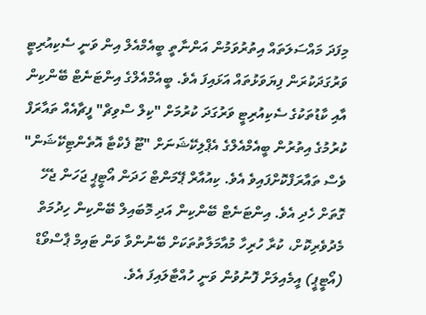މިފަދަ މައްސަލަތައް އިތުރުވަމުން އަންނާތީ ބީއެމްއެލް އިން ވަނީ ސެކިއުރިޓީ ވަރުގަދަކުރަން ފިޔަވަޅުތައް އަޅައިފަ އެވެ. ބީއެމްއެލްގެ އިންޓަނެޓް ބޭންކިން އާއި ކާޑުތަކުގެ ސެކިއުރިޓީ ވަރުގަދަ ކުރުމަށް "ކިލް ސްވިޗް" ފީޗާއެއް ތައާރަފް ކުރުމުގެ އިތުރުން ބީއެމްއެލްގެ އެޕްލިކޭޝަނަށް "ޓޫ ފެކްޓާ އޮތެންޓިކޭޝަން" ވެސް ތައާރަފްކޮށްފައިވެ އެވެ. ކިއުއާރް ޕޭމަންޓް ހަދަން އޯޓީޕީ ޖަހަން ޖެހޭ ގޮތަށް ހެދި އެވެ. އިންޓަނެޓް ބޭންކިން އަދި މޮބައިލް ބޭންކިން ހިދުމަތް މެދުވެރިކޮށް، ކުރާ ހުރިހާ މުއާމަލާތުތަކަށް ބޭނުންވާ ވަން ޓައިމް ޕާސްވޯޑް (އޯޓީޕީ) އީމެއިލަށް ފޮނުވުން ވަނީ ހުއްޓާލައިފަ އެވެ.